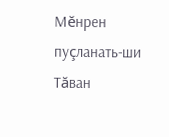Мĕнрен пуçланать-ши Тăван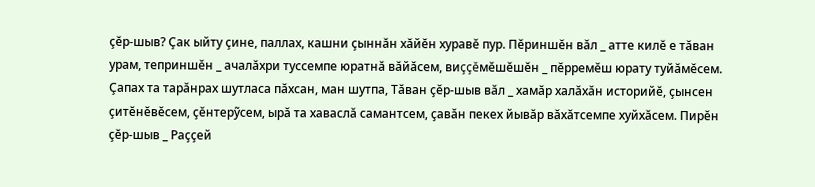çĕр-шыв? Çак ыйту çине, паллах, кашни çыннăн хăйĕн хуравĕ пур. Пĕриншĕн вăл _ атте килĕ е тăван урам, теприншĕн _ ачалăхри туссемпе юратнă вăйăсем, виççĕмĕшĕшĕн _ пĕрремĕш юрату туйăмĕсем. Çапах та тарăнрах шутласа пăхсан, ман шутпа, Тăван çĕр-шыв вăл _ хамăр халăхăн историйĕ, çынсен çитĕнĕвĕсем, çĕнтерỹсем, ырă та хаваслă самантсем, çавăн пекех йывăр вăхăтсемпе хуйхăсем. Пирĕн çĕр-шыв _ Раççей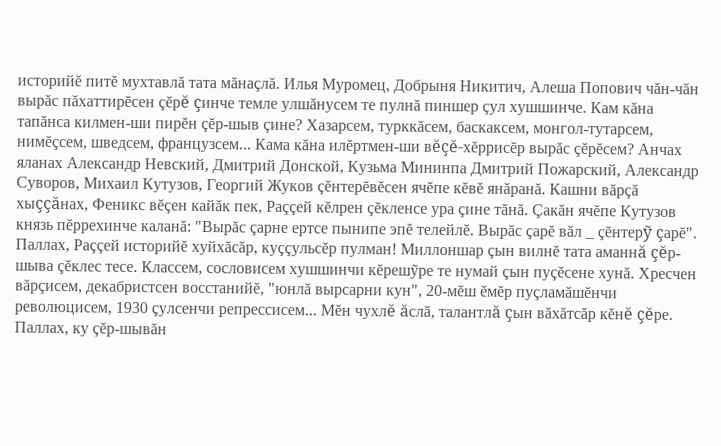историйĕ питĕ мухтавлă тата мăнаçлă. Илья Муромец, Добрыня Никитич, Алеша Попович чăн-чăн вырăс пăхаттирĕсен çĕрĕ çинче темле улшăнусем те пулнă пиншер çул хушшинче. Кам кăна тапăнса килмен-ши пирĕн çĕр-шыв çине? Хазарсем, турккăсем, баскаксем, монгол-тутарсем, нимĕçсем, шведсем, французсем... Кама кăна илĕртмен-ши вĕçĕ-хĕррисĕр вырăс çĕрĕсем? Анчах яланах Александр Невский, Дмитрий Донской, Кузьма Мининпа Дмитрий Пожарский, Александр Суворов, Михаил Кутузов, Георгий Жуков çĕнтерĕвĕсен ячĕпе кĕвĕ янăранă. Кашни вăрçă хыççăнах, Феникс вĕçен кайăк пек, Раççей кĕлрен çĕкленсе ура çине тăнă. Çакăн ячĕпе Кутузов князь пĕррехинче каланă: "Вырăс çарне ертсе пынипе эпĕ телейлĕ. Вырăс çарĕ вăл _ çĕнтерỹ çарĕ". Паллах, Раççей историйĕ хуйхăсăр, куççульсĕр пулман! Миллоншар çын вилнĕ тата аманнă çĕр-шыва çĕклес тесе. Классем, сословисем хушшинчи кĕрешỹре те нумай çын пуçĕсене хунă. Хресчен вăрçисем, декабристсен восстанийĕ, "юнлă вырсарни кун", 20-мĕш ĕмĕр пуçламăшĕнчи революцисем, 1930 çулсенчи репрессисем... Мĕн чухлĕ ăслă, талантлă çын вăхăтсăр кĕнĕ çĕре. Паллах, ку çĕр-шывăн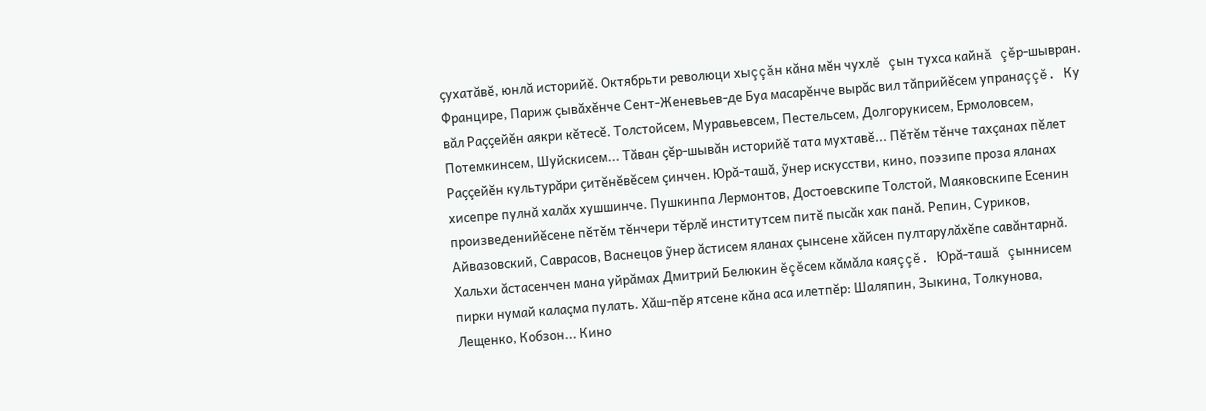çухатăвĕ, юнлă историйĕ. Октябрьти революци хыççăн кăна мĕн чухлĕ çын тухса кайнă çĕр-шывран. Францире, Париж çывăхĕнче Сент-Женевьев-де Буа масарĕнче вырăс вил тăприйĕсем упранаççĕ. Ку вăл Раççейĕн аякри кĕтесĕ. Толстойсем, Муравьевсем, Пестельсем, Долгорукисем, Ермоловсем, Потемкинсем, Шуйскисем... Тăван çĕр-шывăн историйĕ тата мухтавĕ... Пĕтĕм тĕнче тахçанах пĕлет Раççейĕн культурăри çитĕнĕвĕсем çинчен. Юрă-ташă, ỹнер искусстви, кино, поэзипе проза яланах хисепре пулнă халăх хушшинче. Пушкинпа Лермонтов, Достоевскипе Толстой, Маяковскипе Есенин произведенийĕсене пĕтĕм тĕнчери тĕрлĕ институтсем питĕ пысăк хак панă. Репин, Суриков, Айвазовский, Саврасов, Васнецов ỹнер ăстисем яланах çынсене хăйсен пултарулăхĕпе савăнтарнă. Хальхи ăстасенчен мана уйрăмах Дмитрий Белюкин ĕçĕсем кăмăла каяççĕ. Юрă-ташă çыннисем пирки нумай калаçма пулать. Хăш-пĕр ятсене кăна аса илетпĕр: Шаляпин, Зыкина, Толкунова, Лещенко, Кобзон... Кино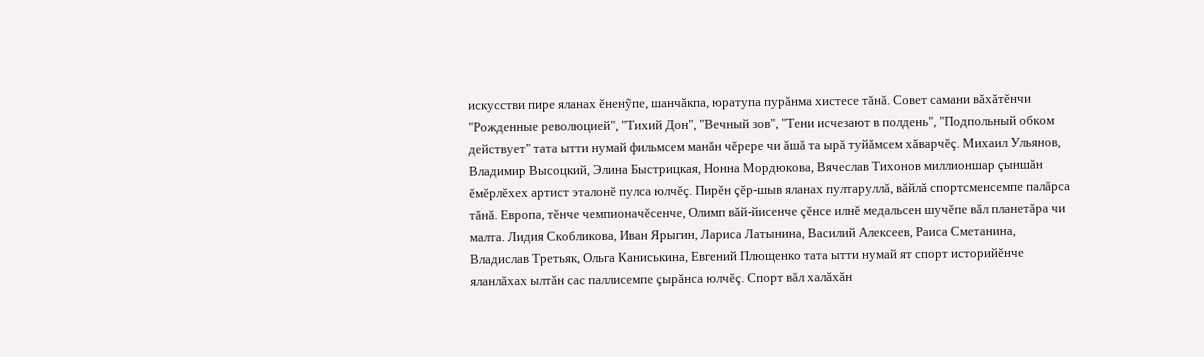искусстви пире яланах ĕненỹпе, шанчăкпа, юратупа пурăнма хистесе тăнă. Совет самани вăхăтĕнчи "Рожденные революцией", "Тихий Дон", "Вечный зов", "Тени исчезают в полдень", "Подпольный обком действует" тата ытти нумай фильмсем манăн чĕрере чи ăшă та ырă туйăмсем хăварчĕç. Михаил Ульянов, Владимир Высоцкий, Элина Быстрицкая, Нонна Мордюкова, Вячеслав Тихонов миллионшар çыншăн ĕмĕрлĕхех артист эталонĕ пулса юлчĕç. Пирĕн çĕр-шыв яланах пултаруллă, вăйлă спортсменсемпе палăрса тăнă. Европа, тĕнче чемпионачĕсенче, Олимп вăй-йисенче çĕнсе илнĕ медальсен шучĕпе вăл планетăра чи малта. Лидия Скобликова, Иван Ярыгин, Лариса Латынина, Василий Алексеев, Раиса Сметанина, Владислав Третьяк, Ольга Каниськина, Евгений Плющенко тата ытти нумай ят спорт историйĕнче яланлăхах ылтăн сас паллисемпе çырăнса юлчĕç. Спорт вăл халăхăн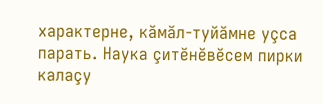характерне, кăмăл-туйăмне уçса парать. Наука çитĕнĕвĕсем пирки калаçу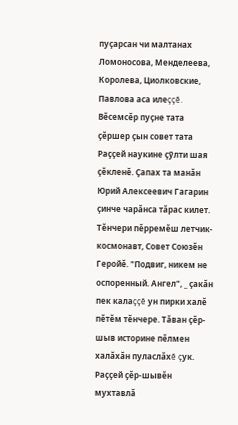пуçарсан чи малтанах Ломоносова, Менделеева, Королева, Циолковские, Павлова аса илеççĕ. Вĕсемсĕр пуçне тата çĕршер çын совет тата Раççей наукине çỹлти шая çĕкленĕ. Çапах та манăн Юрий Алексеевич Гагарин çинче чарăнса тăрас килет. Тĕнчери пĕрремĕш летчик-космонавт, Совет Союзĕн Геройĕ. "Подвиг, никем не оспоренный. Ангел", _ çакăн пек калаççĕ ун пирки халĕ пĕтĕм тĕнчере. Тăван çĕр-шыв историне пĕлмен халăхăн пуласлăхĕ çук. Раççей çĕр-шывĕн мухтавлă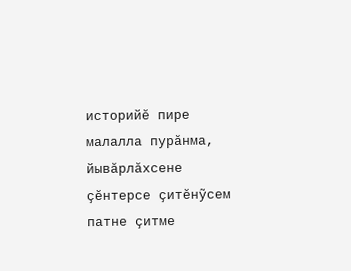историйĕ пире малалла пурăнма, йывăрлăхсене çĕнтерсе çитĕнỹсем патне çитме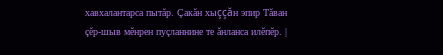хавхалантарса пытăр. Çакăн хыççăн эпир Тăван çĕр-шыв мĕнрен пуçланнине те ăнланса илĕпĕр. |